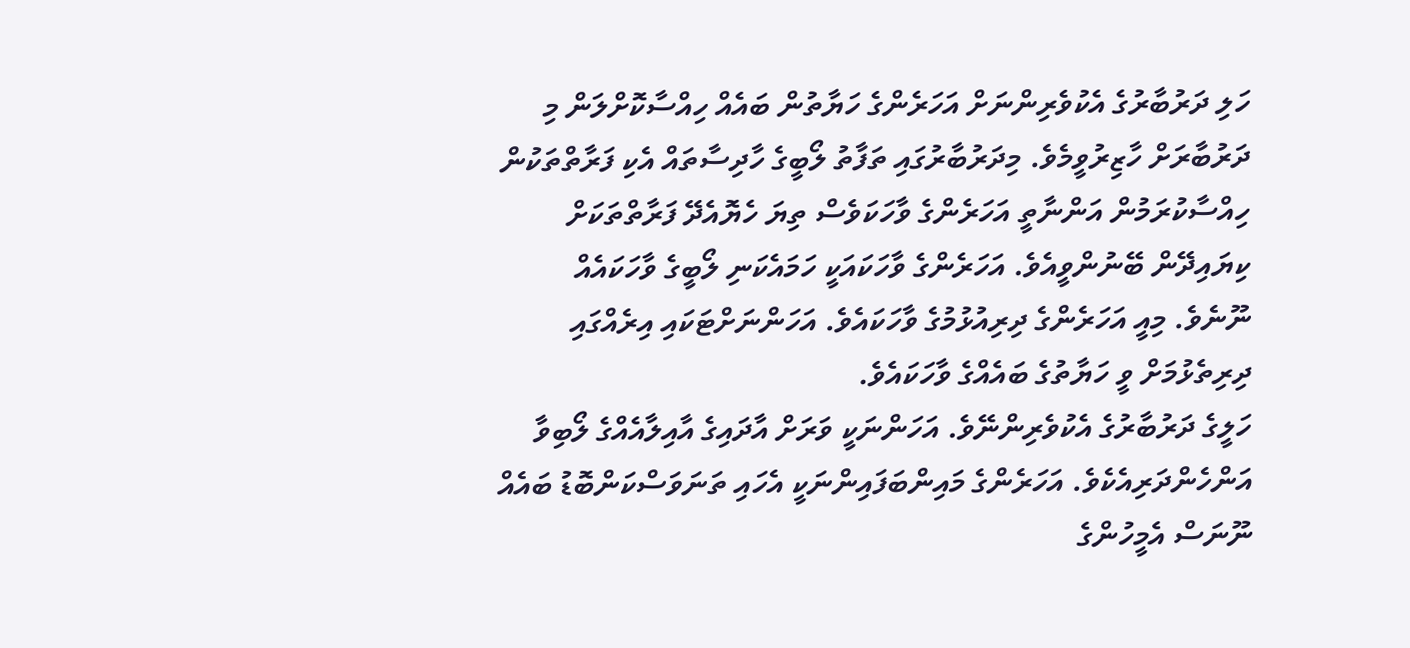ހަލި ދަރުބާރުގެ އެކުވެރިންނަށް އަހަރެންގެ ހަޔާތުން ބައެއް ހިއްސާކޮށްލަން މި ދަރުބާރަށް ހާޒިރުވީމެވެ. މިދަރުބާރުގައި ތަފާތު ލޯބީގެ ހާދިސާތައް އެކި ފަރާތްތަކުން ހިއްސާކުރަމުން އަންނާތީ އަހަރެންގެ ވާހަކަވެސް ތިޔަ ހެޔޮއެދޭ ފަރާތްތަކަށް ކިޔައިދޭން ބޭނުންވީއެވެ. އަހަރެންގެ ވާހަކައަކީ ހަމައެކަނި ލޯބީގެ ވާހަކައެއް ނޫނެވެ. މިއީ އަހަރެންގެ ދިރިއުޅުމުގެ ވާހަކައެވެ. އަހަންނަށްޓަކައި އިރެއްގައި ދިރިތެޅުމަށް ވީ ހަޔާތުގެ ބައެއްގެ ވާހަކައެވެ.
ހަލީގެ ދަރުބާރުގެ އެކުވެރިންނޭވެ. އަހަންނަކީ ވަރަށް އާދައިގެ އާއިލާއެއްގެ ލޯބިވާ އަންހެންދަރިއެކެވެ. އަހަރެންގެ މައިންބަފައިންނަކީ އެހައި ތަނަވަސްކަންބޮޑު ބައެއް ނޫނަސް އެމީހުންގެ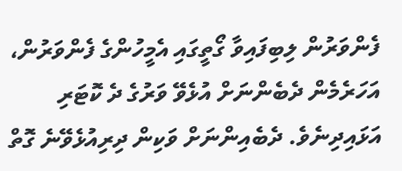ފެންވަރުން ލިބިފައިވާ ގޯތީގައި އެމީހުންގެ ފެންވަރުން، އަހަރެމެން ދެބެންނަށް އުޅެވޭ ވަރުގެ ދެ ކޮޓަރި އަޅައިދިނެވެ. ދެބެއިންނަށް ވަކިން ދިރިއުޅެވޭނެ ގޮތް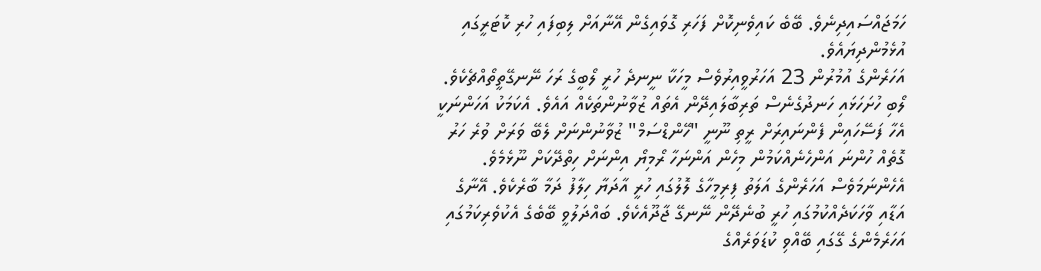ހަމަޖައްސައިދިނެވެ. ބޭބެ ކައިވެނިކޮށް ފަހަރި ގޮވައިގެން އޭނާއަށް ލިބިފައި ހުރި ކޮޓަރީގައި އުޅެމުންދިޔައެވެ.
އަހަރެންގެ އުމުރުން 23 އަހަރުވީއިރުވެސް މީހަކާ ނީނދެ ހުރީ ލޯބީގެ ރަހަ ނޭނގޭތީތޯއްޗެކެވެ. ލޯބި ހުށަހަޅައި ހަނދުގެނެސް ތަރިބާލައިދޭން އެތައް ޒުވާނުންތަކެއް އައެވެ. އެކަމަކު އަހަންނަކީ އެހާ ފަސޭހައިން ފެންނައިރަށް ރީތި ނޫނީ "ހޭންޑްސަމް" ޒުވާނުންނަށް ލެބޭ ވަރަށް ވުރެ ހަރު ގޮތެއް ހުންނަ އަންހެނެއްކަމުން މިހެން އަންނަހާ ރޯމިޔޯ އިންނަށް ހިތްދޭކަށް ނޫޅެމެވެ. އެހެންނަމަވެސް އަހަރެންގެ އަލަތު ފިރިމީހާގެ ލޮލުގައި ހުރީ އާދަޔާ ހިލާފު ދަމާ ބާރެކެވެ. އޭނާގެ އަޑާއި ވާހަކަދެއްކުމުގައި ހުރީ ބުނެދޭން ނޭނގޭ ޖާދޫއެކެވެ. ބައްދަލުވީ ބޭބެގެ އެކުވެރިކަމުގައި އަހަރެމެންގެ ގޭގައި ބޭއްވި ކުޑަވަރެއްގެ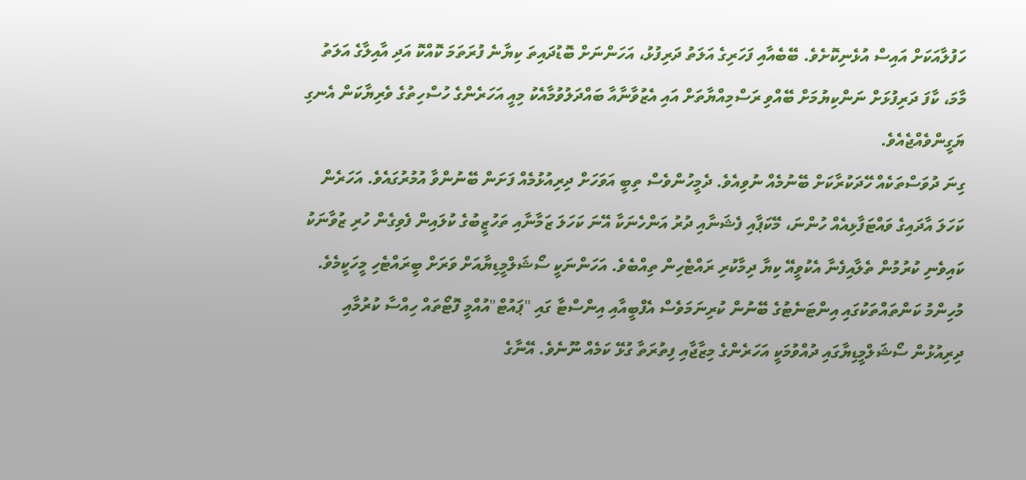ހަފުލާއަކަށް އައިސް އުޅެނިކޮށެވެ. ބޭބެއާއި ފަހަރިގެ އަލަތު ދަރިފުޅު، އަހަންނަށް ބޮޑުދައިތަ ކިޔާނެ ފުރަތަމަ ކޮއްކޮ އަދި އާއިލާގެ އަލަތު މާމަ، ކާފަ ދަރިފުޅަށް ނަންކިޔުމަށް ބޭއްވި ރަސްމިއްޔާތަށް އައި އެޒުވާނާއާ ބައްދަލުވުމާއެކު މިއީ އަހަރެންގެ ހުސްހިތުގެ ވެރިޔާކަން އެނގި ޔަގީންވެއްޖެއެވެ.
ގިނަ ދުވަސްތަކެއް ހޭދަކުރާކަށް ބޭނުމެއް ނުވިއެވެ. ދެމީހުންވެސް ތިބީ އަވަހަށް ދިރިއުޅުމެއް ފަށަން ބޭނުންވާ އުމުރުގައެވެ. އަހަރެން ކަހަލަ އާދައިގެ ވައްޓަފާޅިއެއް ހުންނަ، މޭކަޕާއި ފެޝަނާއި ދުރު އަންހެނަކާ އޭނަ ކަހަލަ ޒަމާނާއި ތަހުޒީބުގެ ކުލައިން ފެވިގެން ހުރި ޒުވާނަކު ކައިވެނި ކުރުމުން ތެލާއިފެނާ އެކުވީއޭ ކިޔާ ދިމާކުރި ރައްޓެހިން ތިއްބެވެ. އަހަންނަކީ ސޯޝަލްމީޑިޔާއަށް ވަރަށް ބީރައްޓެހި މީހަކީމެވެ. މުހިންމު ކަންތައްތަކުގައި އިންޓަނެޓުގެ ބޭނުން ކުރިނަމަވެސް އެފްބީއާއި އިންސްޓާ ގައި "ޕައުޓް"އުއްމީ ފޮޓޯތައް ހިއްސާ ކުރުމާއި ދިރިއުޅުން ސޯޝަލްމީޑިޔާގައި ދުއްވުމަކީ އަހަރެންގެ މިޒާޖާއި ފިތުރަތާ ގުޅޭ ކަމެއް ނޫނެވެ. އޭނާގެ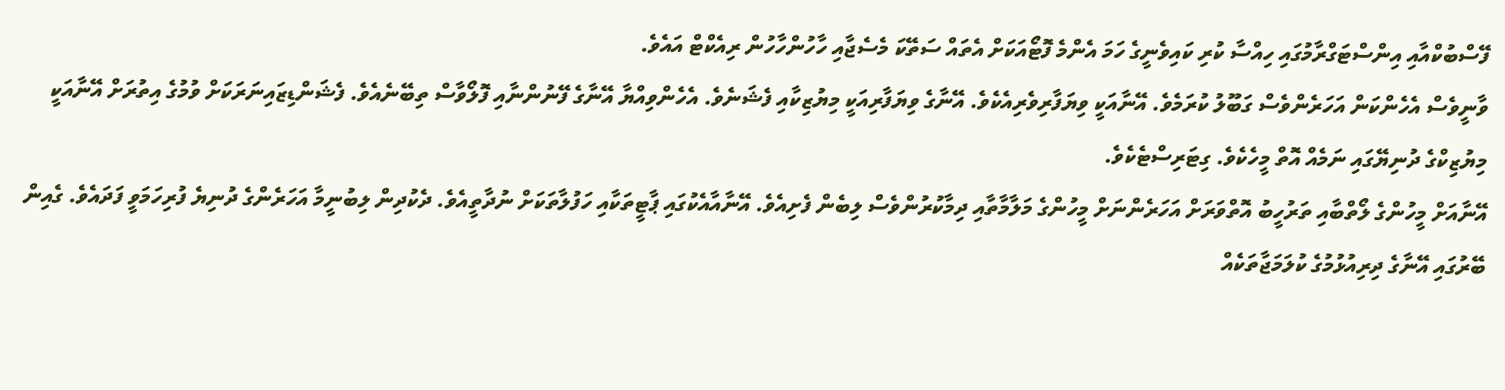ފޭސްބުކްއާއި އިންސްޓަގްރާމުގައި ހިއްސާ ކުރި ކައިވެނީގެ ހަމަ އެންމެ ފޮޓޯއަކަށް އެތައް ސަތޭކަ މެސެޖާއި ހާހުންހާހުން ރިއެކްޓް އައެވެ.
ވާނީވެސް އެހެންކަން އަހަރެންވެސް ގަބޫލު ކުރަމެވެ. އޭނާއަކީ ވިޔަފާރިވެރިއެކެވެ. އޭނާގެ ވިޔަފާރިއަކީ މިޔުޒިކާއި ފެޝަނެވެ. އެހެންވިއްޔާ އޭނާގެ ފޭނުންނާއި ފޮލޯވާސް ތިބޭނެއެވެ. ފެޝަންޑިޒައިނަރަކަށް ވުމުގެ އިތުރަށް އޭނާއަކީ މިޔުޒިކްގެ ދުނިޔޭގައި ނަމެއް އޮތް މީހެކެވެ. ގިޓަރިސްޓެކެވެ.
އޭނާއަށް މީހުންގެ ލޯތްބާއި ތަރުހީބު އޮތްވަރަށް އަހަރެންނަށް މީހުންގެ މަލާމާތާއި ދިމާކުރުންވެސް ލިބެން ފެށިއެވެ. އޭނާއާއެކުގައި ޕާޓީތަކާއި ހަފުލާތަކަށް ނުދާތީއެވެ. ދެކުދިން ލިބުނީމާ އަހަރެންގެ ދުނިޔެ ފުރިހަމަވީ ފަދައެވެ. ގެއިން ބޭރުގައި އޭނާގެ ދިރިއުޅުމުގެ ކުލަމަޖާތަކެއް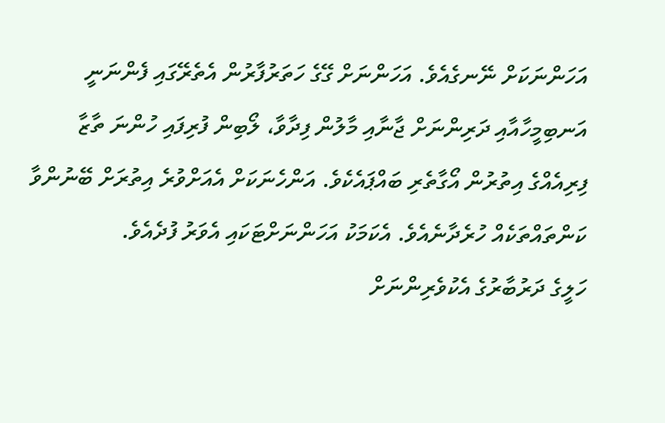އަހަންނަކަށް ނޭނގެއެވެ. އަހަންނަށް ގޭގެ ހަތަރުފާރުން އެތެރޭގައި ފެންނަނީ އަނބިމީހާއާއި ދަރިންނަށް ޖާނާއި މާލުން ފިދާވާ، ލޯބިން ފުރިފައި ހުންނަ ތާޒާ ފިރިއެއްގެ އިތުރުން އޯގާތެރި ބައްޕައެކެވެ. އަންހެނަކަށް އެއަށްވުރެ އިތުރަށް ބޭނުންވާ ކަންތައްތަކެއް ހުރެދާނެއެވެ. އެކަމަކު އަހަންނަށްޓަކައި އެވަރު ފުދެއެވެ.
ހަލީގެ ދަރުބާރުގެ އެކުވެރިންނަށް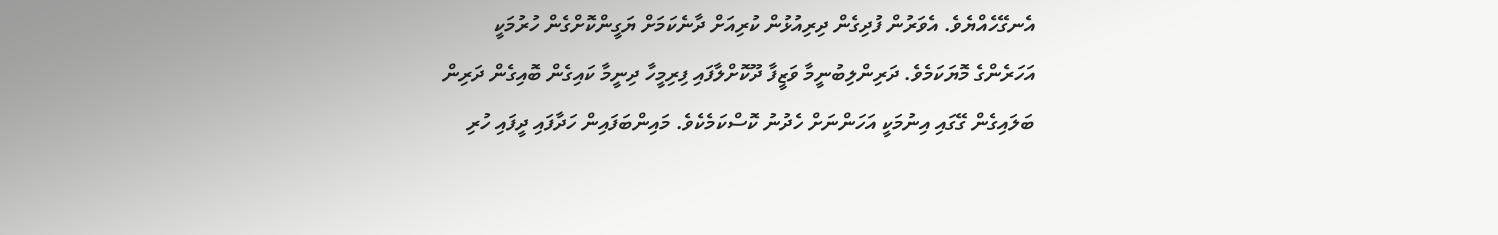އެނގޭހެއްޔެވެ. އެވަރުން ފުދިގެން ދިރިއުޅުން ކުރިއަށް ދާނެކަމަށް ޔަގީންކޮށްގެން ހުރުމަކީ އަހަރެންގެ މޮޔަކަމެވެ. ދަރިންލިބުނީމާ ވަޒީފާ ދޫކޮށްލާފައި ފިރިމީހާ ދިނީމާ ކައިގެން ބޮއިގެން ދަރިން ބަލައިގެން ގޭގައި އިނުމަކީ އަހަންނަށް ހެދުނު ކޮސްކަމެކެވެ. މައިންބަފައިން ހަދާފައި ދީފައި ހުރި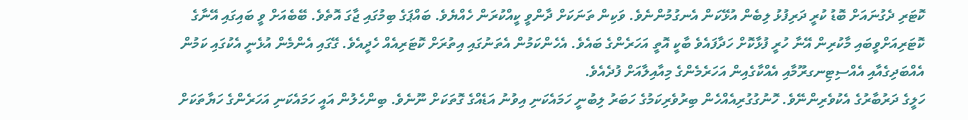ކޮޓަރި ދެގުނައަށް ބޮޑު ކުރީ ދަރިފުޅު ލިބެން އުޅޭކަން އެނގުމުންނެވެ. ވަކިން ތަނަކަށް ދާންވީ ކީއްކުރަން ހެއްޔެވެ. ބައްޕަގެ ބިމުގައި ޖާގަ އޮތެވެ. ބޭބެއަށް ވީ ބައިގައި އޭނާގެ ކޮޓަރިއަށްވީބައި މާކުރިން އޭނާ ހުރީ ފުޅާކޮށް ހަދާފައެވެ ބާކީ އޮތީ އަހަރެންގެ ބައެވެ. އެހެންކަމުން އެތަނުގައި އިތުރަށް ކޮޓަރިއެއް ހެދީއެވެ. ގޭގައި އެންމެން އުޅެނީ އެކުގައި ކަމުން އެއްބަދިގެއާއި އެއްސިޓިނގރޫމާއި އެއްކާގެއިން އަހަރެމެންގެ މިއާއިލާއަށް ފުދެއެވެ.
ހަލީގެ ދަރުބާރުގެ އެކުވެރިންނޭވެ. ހޮނުގުގުރިއެއްހެން ބިރުވެރިކަމުގެ ހަބަރު ލިބުނީ ހަމައެކަނި އިވުނު އަޑެއްގެ ގޮތަކަށް ނޫނެވެ. ބިންހެލުން އައީ ހަމައެކަނި އަހަރެންގެ ހަޔާތަކަށް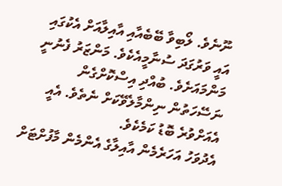ނޫނެވެ. ލޯބިވާ ބޭބެއާއި އާއިލާއަށް އެކުގައި އައީ ވަރުގަދަ ސުނާމީއެކެވެ. މަންޒަރު ފެނުނީ މަންމައަށެވެ. ބުއްދި އިސްކޮށްގެން ނަސޭހަތުން ނިންމާލެވޭކަށް ނެތެވެ. އެއީ އެއަށްވުރެ ބޮޑު ކަމެކެވެ.
އެދުވަހު އަހަރެމެން އާއިލާގެ އެންމެން މާފުށްޓަށް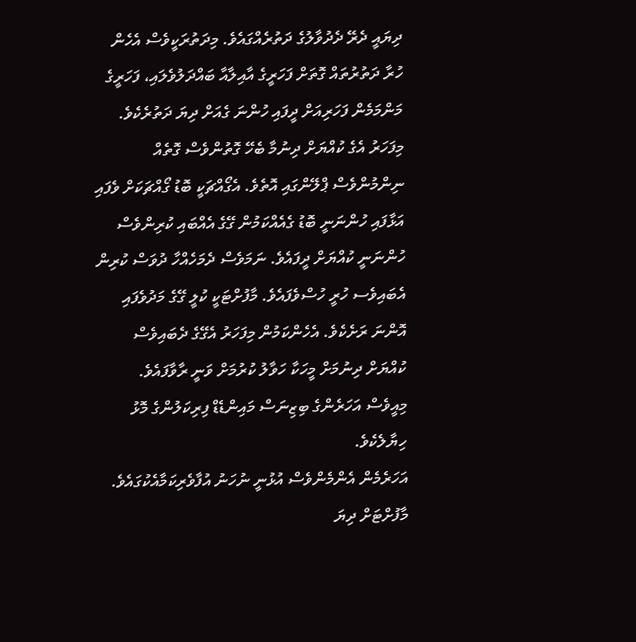ދިޔައީ ދެރޭ ދެދުވާލުގެ ދަތުރެއްގައެވެ. މިދަތުރަކީވެސް އެހެން ހުރާ ދަތުރުތައް ގޮތަށް ފަހަރީގެ އާއިލާއާ ބައްދަލުވެލައި، ފަހަރީގެ މަންމަމެން ފަހަރިއަށް ދީފައި ހުންނަ ގެއަށް ދިޔަ ދަތުރެކެވެ. މިފަހަރު އެގެ ކުއްޔަށް ދިނުމާ ބެހޭ ގޮތުންވެސް ގޮތެއް ނިންމުންވެސް ޕްލޭންގައި އޮތެވެ. އެގޯއްޗަކީ ބޮޑު ގޯއްޗަކަށް ވެފައި އަޅާފައި ހުންނަނީ ބޮޑު ގެއެއްކަމުން ގޭގެ އެއްބައި ކުރިންވެސް ހުންނަނީ ކުއްޔަށް ދީފައެވެ. ނަމަވެސް ދެމަހެއްހާ ދުވަސް ކުރިން އެބައިވެސ ހުރީ ހުސްވެފައެވެ. މާފުށްޓަކީ ކުލީ ގޭގެ މަދުވެފައި އޮންނަ ރަށެކެވެ. އެހެންކަމުން މިފަހަރު އެގޭގެ ދެބައިވެސް ކުއްޔަށް ދިނުމަށް މީހަކާ ހަވާލު ކުރުމަށް ވަނީ ރާވާފައެވެ. މިއީވެސް އަހަރެންގެ ބިޒިނަސް މައިންޑެޑް ފިރިކަލުންގެ މޮޅު ހިޔާލެކެވެ.
އަހަރެމެން އެންމެންވެސް އުޅުނީ ނުހަނު އުފާވެރިކަމާއެކުގައެވެ. މާފުށްޓަށް ދިޔަ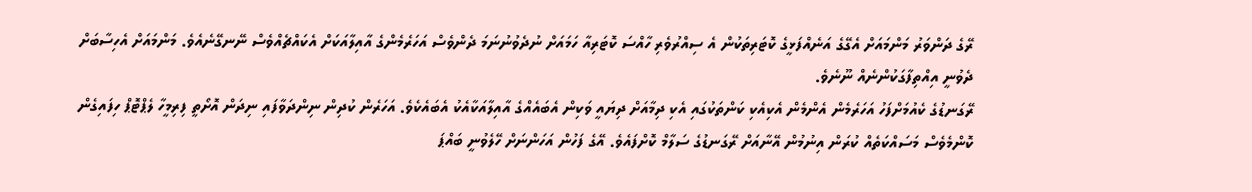ރޭގެ ދަންވަރު މަންމައަށް އެގޭގެ އަނެއްފަޅީގެ ކޮޓަރިތަކުން އެ ސިއްރުވެރި ހާއްސަ ކޮޓަރިއާ ހަމައަށް ނުދެވުނުނަމަ ދެންވެސް އަހަރެމެންގެ އާއިލާއަކަށް އެކައްޗެއްވެސް ނޭނގޭނެއެވެ. މަންމައަށް އެހިސާބަށް ދެވުނީ އިއްތިފާގަކުންނެއް ނޫނެވެ.
ރޭގަނޑުގެ ކެއުމަށްފަހު އަހަރެމެން އެންމެން އެކިއެކި ކަންތަކުގައި އެކި ދިމާއަށް ދިޔައީ ވަކިން އެބައެއްގެ އާއިލާއަކާއެކު އެބައެކެވެ. އަހަރެން ކުދިން ނިންދަވާފައި ނިދަން އޮށޯތީ ފިރިމީހާ ލެޕްޓޮޕް ހިފައިގެން ކޮންމެވެސް މަސައްކަތެއް ކުރަން އިނުމުން އޭނާއަށް ރޭގަނޑުގެ ސަލާމް ކޮށްފައެވެ. އޭގެ ފަހުން އަހަންނަށް ހޭލެވުނީ ބައްޕަ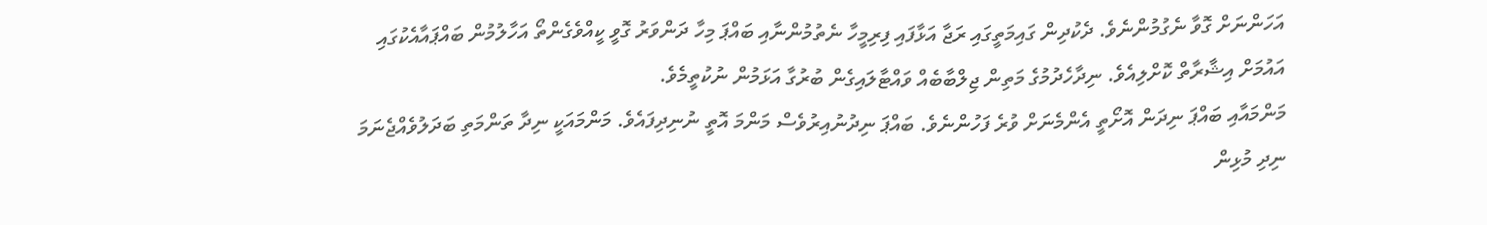އަހަންނަށް ގޮވާ ނެގުމުންނެވެ. ދެކުދިން ގައިމަތީގައި ރަޖާ އަޅާފައި ފިރިމީހާ ނެތުމުންނާއި ބައްޕަ މިހާ ދަންވަރު ގޮވީ ކީއްވެގެންތޯ އަހާލުމުން ބައްޕައާއެކުގައި އައުމަށް އިޝާރާތް ކޮށްލިއެވެ. ނިދާހެދުމުގެ މަތިން ޖިލްބާބެއް ވައްޓާލައިގެން ބުރުގާ އަޅަމުން ނުކުތީމެވެ.
މަންމައާއި ބައްޕަ ނިދަން އޮށޯތީ އެންމެނަށް ވުރެ ފަހުންނެވެ. ބައްޕަ ނިދުނުއިރުވެސް މަންމަ އޮތީ ނުނިދިފައެވެ. މަންމައަކީ ނިދާ ތަންމަތި ބަދަލުވެއްޖެނަމަ ނިދި މުޅިން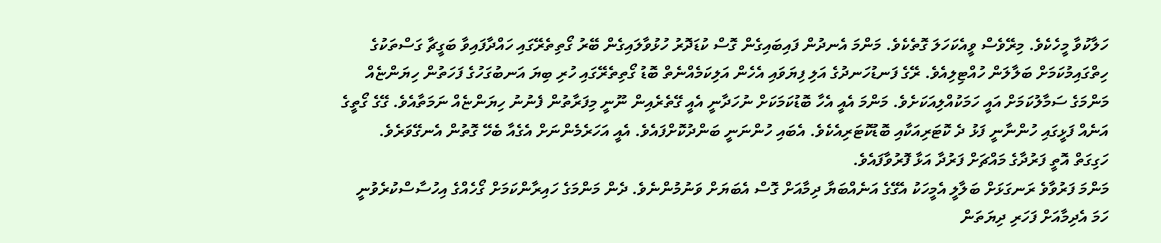ހަލާކުވާ މީހެކެވެ. މިރޭވެސް ވީއެކަހަލަ ގޮތެކެވެ. މަންމަ އެނދުން ފައިބައިގެން ގޮސް ކުޑަދޮރު ހުޅުވާލައިގެން ބޭރު ގޯތިތެރޭގައި ހައްދާފައިވާ ބަގީޗާ ގަސްތަކުގެ ހިތްގައިމުކަމަށް ބަލާލަން ހުއްޓިލިއެވެ. ރޭގެ ފަނޑުހަނދުގެ އަލި ފިޔަވައި އެހެން އަލިކަމެއްނެތް ބޮޑު ގޯތިތެރޭގައި ހުރި ބިޔަ އަނބުގަހުގެ ފަހަތުން ހިޔަންޏެއް މަންމަގެ ސަމާލުކަމަށް އައީ ހަމަކުއްލިއަކަށެވެ. މަންމަ އެއީ އެހާ ބޮޑުކަމަކަށް ނުހަދާނީ އެއީ ގޭތެރެއިން ނޫނީ މިފަރާތުން ފެނުނު ހިޔަންޏެއް ނަމަތާއެވެ. ގޭގެ ގޯތީގެ އަނެއް ފަޅީގައި ހުންނާނީ ފަޅު ދެ ކޮޓަރިއަކާއި ބޮޑުކޮޓަރިއެކެވެ. އެބައި ހުންނަނީ ބަންދުކޮށްފައެވެ. އެއީ އަހަރެމެންނަށް އެގެއާ ބެހޭ ގޮތުން އެނގޭވަރެވެ. ހަގިގަތް އޮތީ ފަރުދާގެ މައްޗަށް ފަރުދާ އަޅާ ފޮރުވާފައެވެ.
މަންމަ ފަރުވާވެ ރަނގަޅަށް ބަލާލީ އެމީހަކު އެގޭގެ އަނެއްބަޔާ ދިމާއަށް ގޮސް އެބަޔަށް ވަނުމުންނެވެ. ދެން މަންމަގެ ހައިރާންކަމަށް ގޯހެއްގެ އިހުސާސްކުރެވުނީ ހަމަ އެދިމާއަށް ފަހަރި ދިޔަތަން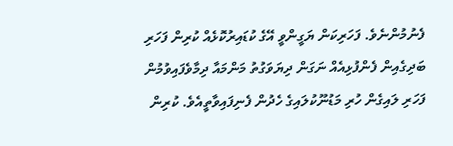ފެނުމުންނެވެ. ފަހަރިކަން ޔަގީންވީ އޭގެ ކުޑައިރުކޮޅެއް ކުރިން ފަހަރި ބަދިގެއިން ފެންފުޅިއެއް ނަގަން ދިޔަވަގުތު މަންމައާ ދިމާވެފައިވުމުން ފަހަރި ލައިގެން ހުރި މަޑުނޫކުލައިގެ ހެދުން ފެނިފައިވާތީއެވެ. ކުރިން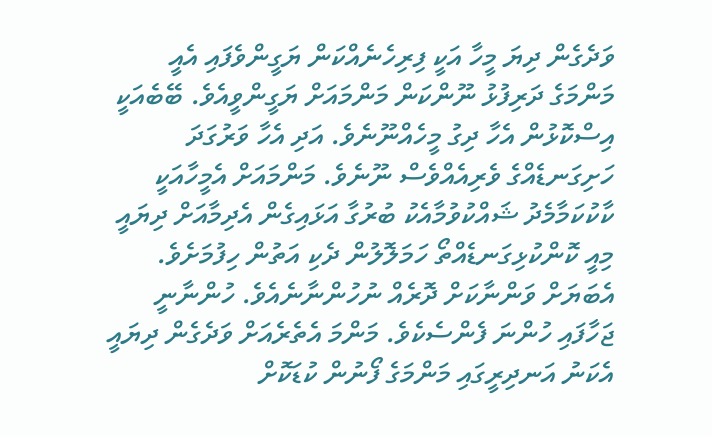ވަދެގެން ދިޔަ މީހާ އަކީ ފިރިހެނެއްކަން ޔަގީންވެފައި އެއީ މަންމަގެ ދަރިފުޅު ނޫންކަން މަންމައަށް ޔަގީންވީއެވެ. ބޭބެއަކީ އިސްކޮޅުން އެހާ ދިގު މީހެއްނޫނެވެ. އަދި އެހާ ވަރުގަދަ ހަށިގަނޑެއްގެ ވެރިއެއްވެސް ނޫނެވެ. މަންމައަށް އެމީހާއަކީ ކާކުކަމާމެދު ޝައްކުވުމާއެކު ބުރުގާ އަޅައިގެން އެދިމާއަށް ދިޔައީ މިއީ ކޮންކުޅިގަނޑެއްތޯ ހަމަލޮލުން ދެކި އަތުން ހިފުމަށެވެ.
އެބަޔަށް ވަންނާކަށް ދޮރެއް ނުހުންނާނެއެވެ. ހުންނާނީ ޖަހާފައި ހުންނަ ފެންސެކެވެ. މަންމަ އެތެރެއަށް ވަދެގެން ދިޔައީ އެކަނު އަނދިރީގައި މަންމަގެ ފޯނުން ކުޑަކޮށް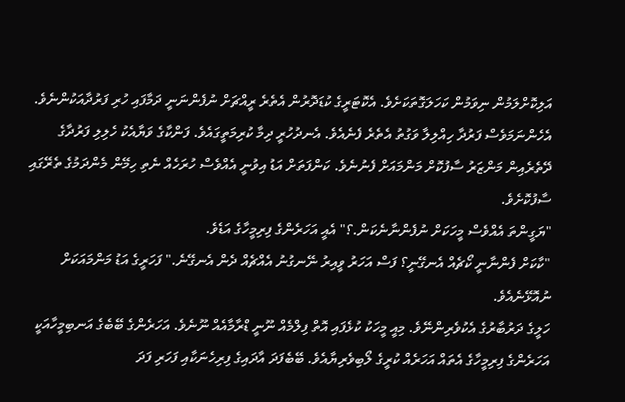އަލިކޮށްލަމުން ނިވަމުން ކަހަލަގޮތަކަށެވެ. އެކޮޓަރީގެ ކުޑަދޮރުން އެތެރެ ރީއްޗަށް ނުފެންނަނީ ދަމާފައި ހުރި ފަރުދާއަކުންނެވެ. އެހެންނަމަވެސް ފަރުދާ ހިއްލިލާ ވަގުތު އެތެރެ ފެނެއެވެ. އެނދުހުރީ ދިމާ ކުރިމަތީގައެވެ. ފަންކާގެ ވަޔާއެކު ހެލިލި ފަރުދާގެ ދޭތެރެއިން މަންޒަރު ސާފުކޮށް މަންމައަށް ފެނުނެވެ. ކަންފަތަށް އަޑު އިވުނީ އެއްވެސް ހުރަހެއް ނެތި ހިމޭން މެންދަމުގެ ތެރޭގައި ސާފުކޮށެވެ.
"ޔަގީންތަ އެއްވެސް މީހަކަށް ނުފެންނާނެކަން.؟" އެއީ އަހަރެންގެ ފިރިމީހާގެ އަޑެވެ.
"ކާކަށް ފެންނާނީ ކޯޗެއް އެނގޭނީ؟ ފަސް އަހަރު ވީއިރު ނޭނގުނު އެއްޗެއް ދެން އެނގޭނެ." ފަހަރީގެ އަޑު މަންމައަކަށް ނުއޮޅޭނެއެވެ.
ހަލީގެ ދަރުބާރުގެ އެކުވެރިންނޭވެ. މިއީ މީހަކު ކުޅެފައި އޮތް ފިލްމެއް ނޫނީ ޑްރާމާއެއް ނޫނެވެ. އަހަރެންގެ ބޭބެގެ އަނބިމީހާއަކީ އަހަރެންގެ ފިރިމީހާގެ އެތައް އަހަރެއް ކުރީގެ ލޯބިވެރިޔާއެވެ. ބޭބެފަދަ އާދައިގެ ފިރިހެނަކާއި ފަހަރި ފަދަ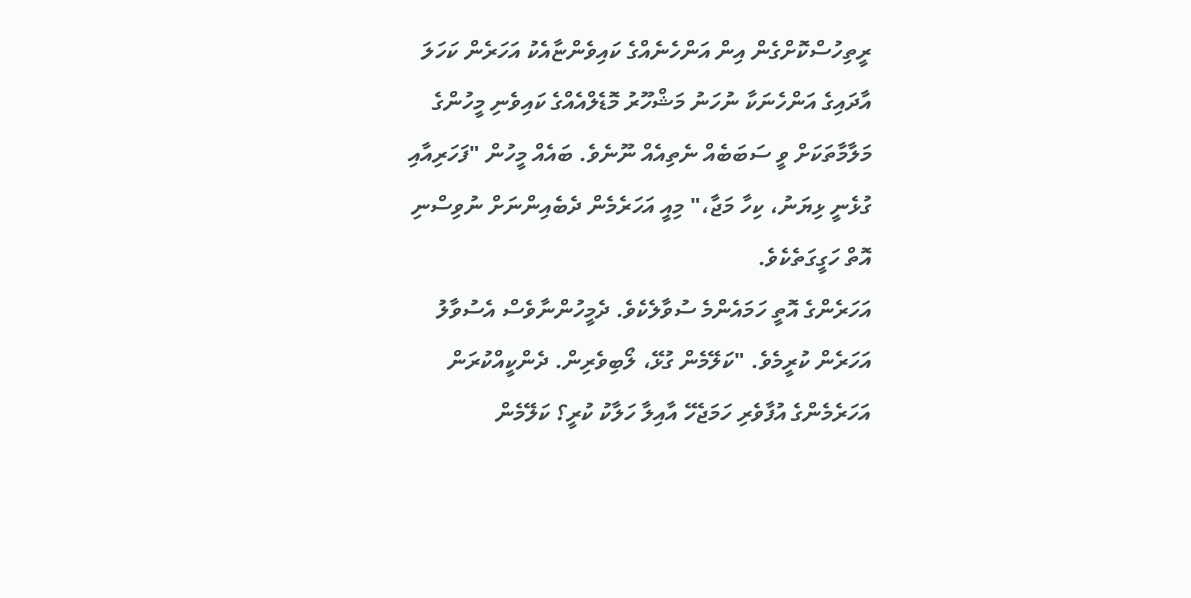ރީތިހުސްކޮށްގެން އިން އަންހެނެއްގެ ކައިވެންޏާއެކު އަހަރެން ކަހަލަ އާދައިގެ އަންހެނަކާ ނުހަނު މަޝްހޫރު މޮޑެލްއެއްގެ ކައިވެނި މީހުންގެ މަލާމާތަކަށް ވީ ސަބަބެއް ނެތިއެއް ނޫނެވެ. ބައެއް މީހުން "ފަހަރިއާއި ގުޅެނީ ޅިޔަނު، ކިހާ މަޖާ،" މިއީ އަހަރެމެން ދެބެއިންނަށް ނުވިސްނި އޮތް ހަގީގަތެކެވެ.
އަހަރެންގެ އޮތީ ހަމައެންމެ ސުވާލެކެވެ. ދެމީހުންނާވެސް އެސުވާލު އަހަރެން ކުރީމެވެ. "ކަލޭމެން ގުޅޭ، ލޯބިވެރިން. ދެންކީއްކުރަން އަހަރެމެންގެ އުފާވެރި ހަމަޖެހޭ އާއިލާ ހަލާކު ކުރީ؟ ކަލޭމެން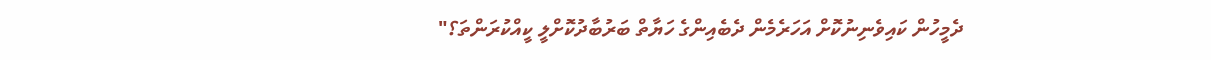ދެމީހުން ކައިވެނިނުކޮށް އަހަރެމެން ދެބެއިންގެ ހަޔާތް ބަރުބާދުކޮށްލީ ކީއްކުރަންތަ؟"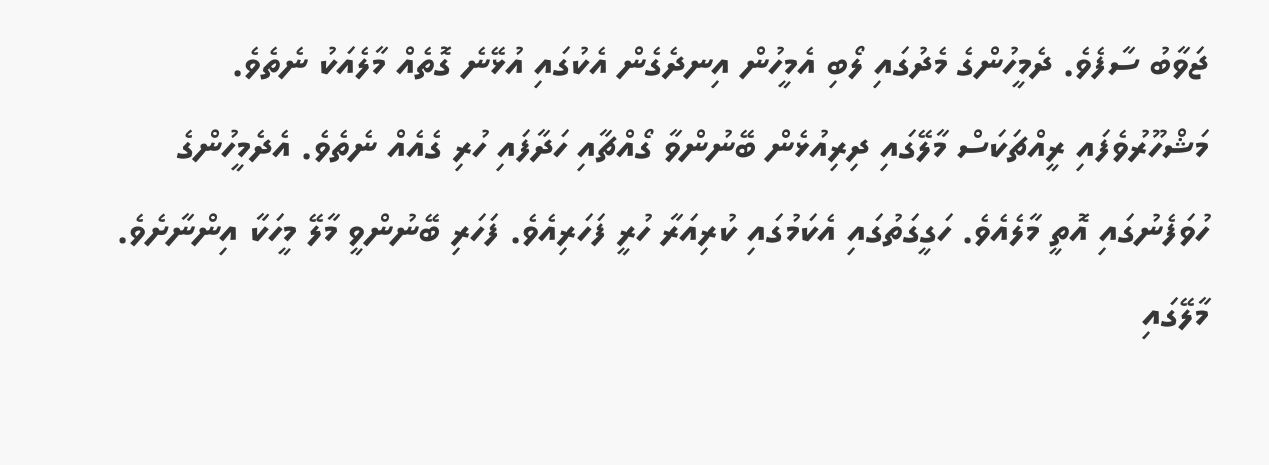ޖަވާބު ސާފެވެ. ދެމީހުންގެ މެދުގައި ލޯބި އެމީހުން އިނދެގެން އެކުގައި އުޅޭނެ ގޮތެއް މާލެއަކު ނެތެވެ. މަޝްހޫރުވެފައި ރީއްޗަކަސް މާލޭގައި ދިރިއުޅެން ބޭނުންވާ ގޯއްޗާއި ހަދާފައި ހުރި ގެއެއް ނެތެވެ. އެދެމީހުންގެ ހުވަފެނުގައި އޮތީ މާލެއެވެ. ހަގީގަތުގައި އެކަމުގައި ކުރިއަރާ ހުރީ ފަހަރިއެވެ. ފަހަރި ބޭނުންވީ މާލޭ މީހަކާ އިންނާށެވެ. މާލޭގައި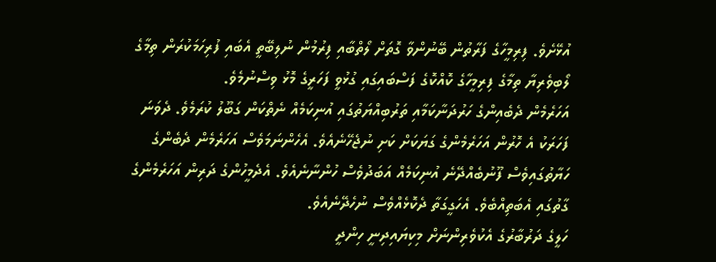އުޅޭށެވެ. ފިރިމީހާގެ ފަރާތުން ބޭނުންވާ ގޮތަށް ލޯތްބާއި ފިރުމުން ނުލިބޭތީ އެބައި ފުރިހަމަކުރަން ތިމާގެ ލޯބިވެރިޔާ ތިމާގެ ފިރިމީހާގެ ކޮއްކޮގެ ފަސްބައިގައި ގުޅުވީ ފަހަރީގެ މޮޅު ވިސްނުމެވެ.
އަހަރެމެން ދެބެއިންގެ ހަރުދަނާކަމާއި ތަރުބިއްޔަތުގައި އުނިކަމެއް ނެތްކަން ގަބޫލު ކުރަމެވެ. ދެވަނަ ފަހަރަކު އެ ހޮރުން އަހަރެމެންގެ ގަޔަކަށް ކަށި ނުޖެހޭނެއެވެ. އެހެންނަމަވެސް އަހަރެމެން ދެބެންގެ ހަޔާތުގައިވެސް ފޫނުބެއްދޭނެ އުނިކަމެއް އަބަދުވެސް ހުންނާނެއެވެ. އެދެމީހުންގެ ދަރިން އަހަރެމެންގެ ގާތުގައި އެބަތިއްބެވެ. އެހަގީގަތާ ދެކޮޅެއްވެސް ނުހެދޭނެއެވެ.
ހަލީގެ ދަރުބާރުގެ އެކުވެރިންނަށް މިކިޔައިދިނީ ހިންދީ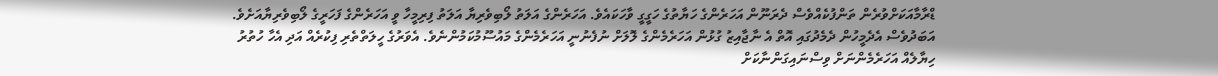ޑްރާމާއަކަށްވުރެން ތަންފުކެއްވެސް ދެރަނޫން އަހަރެންގެ ހަޔާތުގެ ހަގީގީ ވާހަކައެވެ. އަހަރެންގެ އަލަތު ލޯބިވެރިޔާ އަލަތު ފިރިމީހާ ވީ އަހަރެންގެ ފަހަރީގެ ލޯބިވެރިޔާއަށެވެ. އަބަދުވެސް އެދެމީހުން ދެމެދުގައި އޮތް އެ ނާޖާއިޒު ގުޅުން އަހަރެމެންގެ ލޮލަށް ނުފެނުނީ އަހަރެމެންގެ މައުސޫމުކަމުންނެވެ. އެވަރުގެ ހީލަތްތެރި ފިކުރެއް އަދި އެހާ ހުތުރު ހިޔާލެއް އަހަރެމެންނަށް ވިސްނައިގަންނާކަށް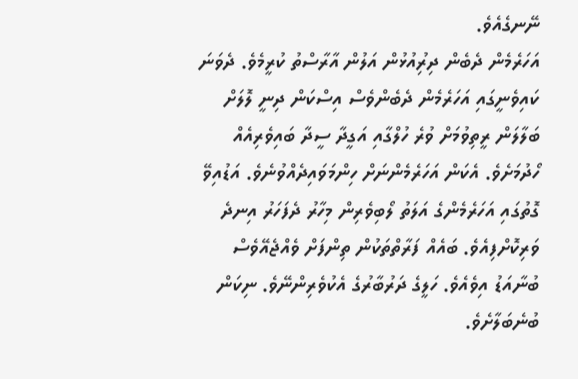ނޭނގެއެވެ.
އަހަރެމެން ދެބެން ދިރިުއުޅުން އަލުން އާރާސްތު ކުރީމެވެ. ދެވަނަ ކައިވެނީގައި އަހަރެމެން ދެބެންވެސް އިސްކަން ދިނީ ލޮލަށް ބަލާލަން ރީތިވުމަށް ވުރެ ހުލްގާއި އަގީދާ ސީދާ ބައިވެރިއެއް ހޯދުމަށެވެ. އެކަން އަހަރެމެންނަށް ހިންމަވައިދެއްވުނެވެ. އަޑުއިވޭ ގޮތުގައި އަހަރެމެންގެ އަލަތު ލޯބިވެރިން މިހާރު ދެފަހަރު އިނދެ ވަރިކޮށްފިއެވެ. ބައެއް ފަރާތްތަކުން ތިންފަށް ވެއްޖެއޭވެސް ބުނާއަޑު އިވެއެވެ. ހަލީގެ ދަރުބާރުގެ އެކުވެރިންނޭވެ. ނިކަން ބުނެބަލާށެވެ.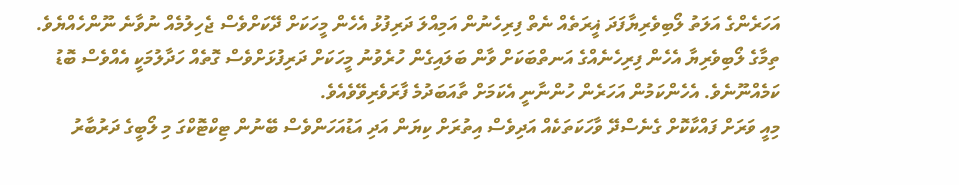އަހަރެންގެ އަލަތު ލޯބިވެރިޔާފަދަ ޣީރަތެއް ނެތް ފިރިހެނުން އަމިއްލަ ދަރިފުޅު އެހެން މީހަކަށް ދޭކަށްވެސް ޖެހިލުމެއް ނުވާނެ ނޫންހެއްޔެވެ. ތިމާގެ ލޯބިވެރިޔާ އެހެން ފިރިހެނެއްގެ އަނތްބަކަށް ވާން ބަލައިގެން ހުރެވުނު މީހަކަށް ދަރިފުޅަށްވެސް ގޮތެއް ހަދާލުމަކީ އެއްވެސް ބޮޑު ކަމެއްނޫނެވެ. އެހެންކަމުން އަހަރެން ހުންނާނީ އެކަމަށް ތާއަބަދުމެ ފާރަވެރިވޭވެއެވެ.
މިއީ ވަރަށް ފައްކާކޮށް ގެނެސްދޭ ވާހަކަތަކެއް އަދިވެސް އިތުރަށް ކިޔަން އަދި އަޑުއަހަންވެސް ބޭނުން ޓިކްޓޮކްގަ މި ލޯބީގެ ދަރުބާރު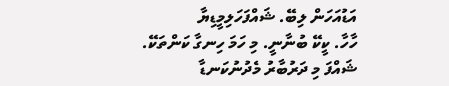އަޑުއަހަން ލިބޭ. ޝައްފަހަލިމީޑިޔާ
ހާހާ. ކީކޭ ބުނާނީ. މި ހަމަ ހިނގާ ކަންތަކޭ. ޝައްފަ މި ދަރުބާރު މެދުނުކަނޑާ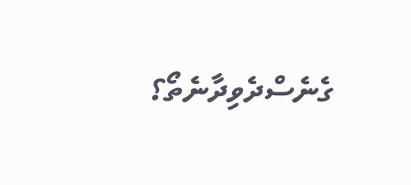ގެނެސްދެވިދާނެތޯ؟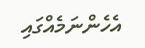އެހެންނަމެއްގައި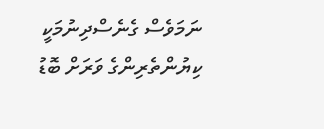ނަމަވެސް ގެނެސްދިނުމަކީ ކިޔުންތެރިންގެ ވަރަށް ބޮޑު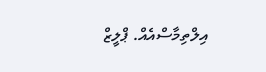އިލްތިމާސްއެއް. ޕްލީޒް